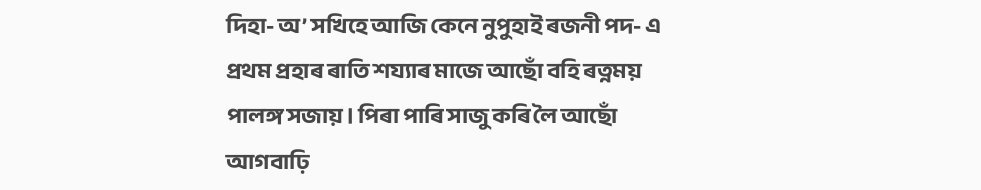দিহা- অ’ সখিহে আজি কেনে নুপুহাই ৰজনী পদ- এ প্ৰথম প্ৰহাৰ ৰাতি শয্যাৰ মাজে আছোঁ বহি ৰত্নময় পালঙ্গ সজায়। পিৰা পাৰি সাজু কৰি লৈ আছোঁ আগবাঢ়ি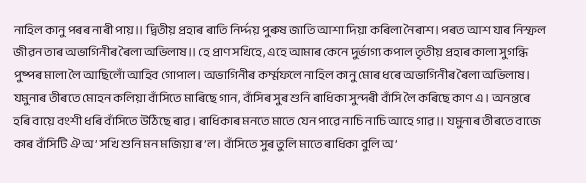নাহিল কানু পৰৰ নাৰী পায়।। দ্বিতীয় প্ৰহাৰ ৰাতি নিৰ্দ্দয় পুৰুষ জাতি আশা দিয়া কৰিলা নৈৰাশ। পৰত আশ যাৰ নিস্ফল জীৱন তাৰ অভাগিনীৰ ৰৈলা অভিলাষ।। হে প্ৰাণ সখিহে, এহে আমাৰ কেনে দুৰ্ভাগ্য কপাল তৃতীয় প্ৰহাৰ কালা সুগন্ধি পুষ্পৰ মালা লৈ আছিলোঁ আহিব গোপাল। অভাগিনীৰ কৰ্ম্মফলে নাহিল কানু মোৰ ধৰে অভাগিনীৰ ৰৈলা অভিলাষ। যমুনাৰ তীৰতে মোহন কলিয়া বাঁসিতে মাৰিছে গান, বাঁসিৰ সুৰ শুনি ৰাধিকা সুন্দৰী বাঁসি লৈ কৰিছে কাণ এ। অনন্তৰে হৰি বায়ে বংশী ধৰি বাঁসিতে উঠিছে ৰাৱ। ৰাধিকাৰ মনতে মাতে যেন পাৱে নাচি নাচি আহে গাৱ।। যমুনাৰ তীৰতে বাজে কাৰ বাঁসিটি ঐ অ’ সখি শুনি মন মজিয়া ৰ’ল। বাঁসিতে সুৰ তুলি মাতে ৰাধিকা বুলি অ’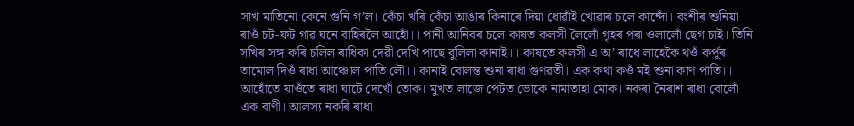সাখ মাতিনো কেনে গুনি গ’ল। কেঁচা খৰি কেঁচা আঙাৰ কিনাৰে দিয়া ধোৱাঁই খোৱাৰ চলে কান্দোঁ। বংশীৰ শুনিয়া ৰাওঁ চট-ফট গাৱ ঘনে বাহিৰলৈ আহোঁ।। পানী আনিবৰ চলে কাষত কলসী লৈলোঁ গৃহৰ পৰা ওলালোঁ ছেগ চাই। তিনি সখিৰ সঙ্গ কৰি চলিল ৰাধিকা দেৱী দেখি পাছে বুলিলা কানাই।। কাষতে কলসী এ অ’ ৰাধে লাহেকৈ থওঁ কৰ্পূৰ তামোল দিওঁ ৰাধা আঞ্চোল পাতি লৌ।। কানাই বোলন্ত শুনা ৰাধা গুণৱতী। এক কথা কওঁ মই শুনা কাণ পাতি।। আহোঁতে যাওঁতে ৰাধা ঘাটে দেখোঁ তোক। মুখত লাজে পেটত ভোকে নামাতাহা মোক। নকৰা নৈৰাশ ৰাধা বোলোঁ এক বাণী। আলস্য নকৰি ৰাধা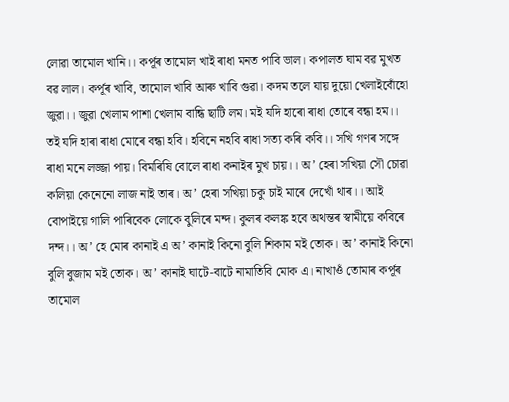লোৱা তামোল খানি।। কৰ্পূৰ তামোল খাই ৰাধা মনত পাবি ভাল। কপালত ঘাম বৱ মুখত বৱ লাল। কৰ্পূৰ খাবি, তামোল খাবি আৰু খাবি গুৱা। কদম তলে যায় দুয়ো খেলাইবোঁহো জুৱা।। জুৱা খেলাম পাশা খেলাম বান্ধি ছাটি লম। মই যদি হাৰো ৰাধা তোৰে বন্ধা হম।। তই যদি হাৰা ৰাধা মোৰে বন্ধা হবি। হবিনে নহবি ৰাধা সত্য কৰি কবি।। সখি গণৰ সঙ্গে ৰাধা মনে লজ্জা পায়। বিমৰিষি বোলে ৰাধা কনাইৰ মুখ চায়।। অ’ হেৰা সখিয়া সৌ চোৱা কলিয়া কেনেনো লাজ নাই তাৰ। অ’ হেৰা সখিয়া চকু চাই মাৰে দেখোঁ থাৰ।। আই বোপাইয়ে গালি পাৰিবেক লোকে বুলিৰে মন্দ। কুলৰ কলঙ্ক হবে অথন্তৰ স্বামীয়ে কবিৰে দন্দ।। অ’ হে মোৰ কানাই এ অ’ কানাই কিনো বুলি শিকাম মই তোক। অ’ কানাই কিনো বুলি বুজাম মই তোক। অ’ কানাই ঘাটে-বাটে নামাতিবি মোক এ। নাখাওঁ তোমাৰ কৰ্পূৰ তামোল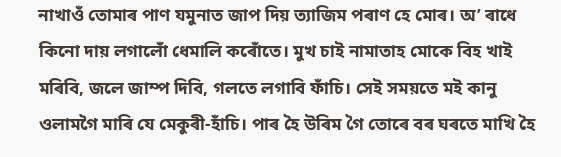নাখাওঁ তোমাৰ পাণ যমুনাত জাপ দিয় ত্যাজিম পৰাণ হে মোৰ। অ’ ৰাধে কিনো দায় লগালোঁ ধেমালি কৰোঁতে। মুখ চাই নামাতাহ মোকে বিহ খাই মৰিবি, জলে জাম্প দিবি, গলতে লগাবি ফাঁচি। সেই সময়তে মই কানু ওলামগৈ মাৰি যে মেকুৰী-হাঁচি। পাৰ হৈ উৰিম গৈ তোৰে বৰ ঘৰতে মাখি হৈ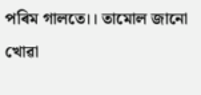পৰিম গালতে।। তামোল জানো খোৱা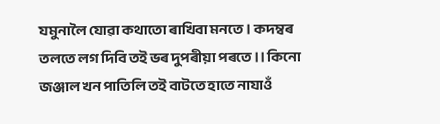যমুনালৈ যোৱা কথাতো ৰাখিবা মনতে। কদম্বৰ তলতে লগ দিবি তই ভৰ দুপৰীয়া পৰতে।। কিনো জঞ্জাল খন পাতিলি তই বাটতে হাতে নাযাওঁ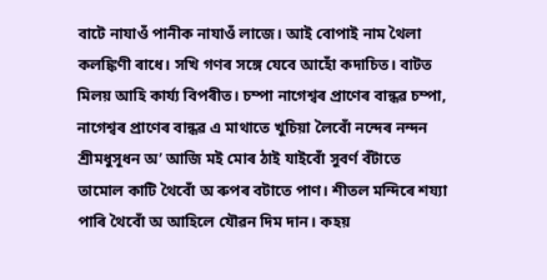বাটে নাযাওঁ পানীক নাযাওঁ লাজে। আই বোপাই নাম থৈলা কলঙ্কিণী ৰাধে। সখি গণৰ সঙ্গে যেবে আহোঁ কদাচিত। বাটত মিলয় আহি কাৰ্য্য বিপৰীত। চম্পা নাগেশ্বৰ প্ৰাণেৰ বান্ধৱ চম্পা, নাগেশ্বৰ প্ৰাণেৰ বান্ধৱ এ মাথাতে খুচিয়া লৈবোঁ নন্দেৰ নন্দন শ্ৰীমধুসূধন অ’ আজি মই মোৰ ঠাই যাইবোঁ সুবৰ্ণ বঁটাতে তামোল কাটি থৈবোঁ অ ৰুপৰ বটাতে পাণ। শীতল মন্দিৰে শয্যা পাৰি থৈবোঁ অ আহিলে যৌৱন দিম দান। কহয়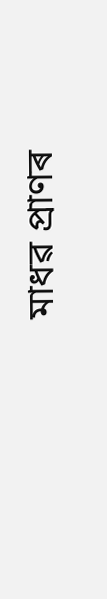মাধৱ প্ৰাণৰ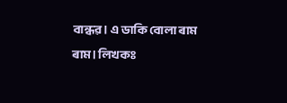বান্ধৱ। এ ডাকি বোলা ৰাম ৰাম। লিখকঃ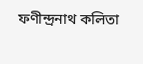ফণীন্দ্ৰনাথ কলিতা